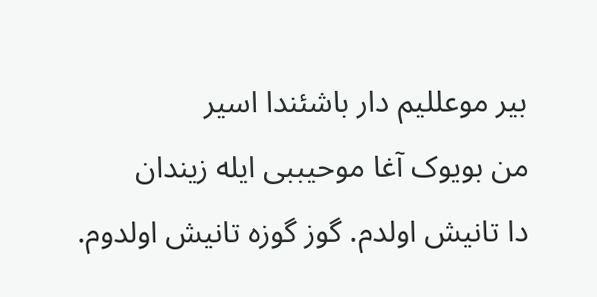بیر موعللیم دار باشئندا اسیر
من بویوک آغا موحیببی ایله زیندان
دا تانیش اولدم. گوز گوزه تانیش اولدوم.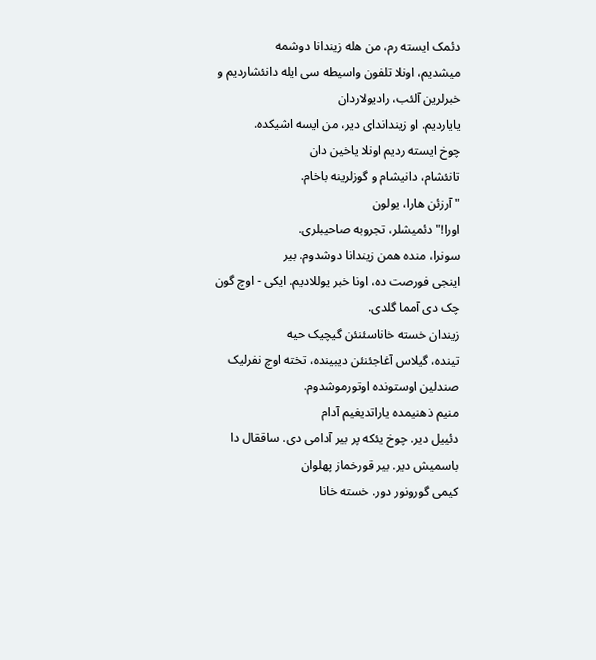دئمک ایسته رم، من هله زیندانا دوشمه
میشدیم، اونلا تلفون واسیطه سی ایله دانئشاردیم و خبرلرین آلئب، رادیولاردان
یایاردیم. او زینداندای دیر، من ایسه اشیکده.
چوخ ایسته ردیم اونلا یاخین دان
تانئشام، دانیشام و گوزلرینه باخام.
"آرزئن هارا، یولون
اورا!" دئمیشلر، تجروبه صاحیبلری.
سونرا، منده همن زیندانا دوشدوم. بیر
اینجی فورصت ده، اونا خبر یوللادیم. ایکی - اوچ گون چک دی آمما گلدی.
زیندان خسته خاناسئنئن گیچیک حیه
تینده، گیلاس آغاجئنئن دیبینده، تخته اوچ نفرلیک صندلین اوستونده اوتورموشدوم.
منیم ذهنیمده یاراتدیغیم آدام
دئییل دیر. چوخ یئکه پر بیر آدامی دی. ساققال دا باسمیش دیر. بیر قورخماز پهلوان
کیمی گورونور دور. خسته خانا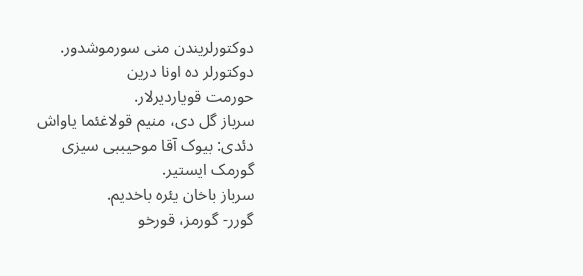دوکتورلریندن منی سورموشدور. دوکتورلر ده اونا درین
حورمت قویاردیرلار.
سرباز گل دی، منیم قولاغئما یاواش
دئدی: بیوک آقا موحیببی سیزی گورمک ایستیر.
سرباز باخان یئره باخدیم.
گورر- گورمز، قورخو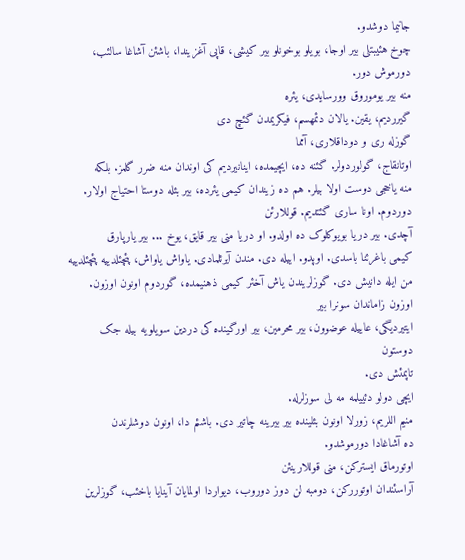جانیما دوشدو.
چوخ هئیبتلی بیر اوجا، بویلو بوخونلو بیر کیشی، قاپی آغزیندا، باشئن آشاغا سالئب،
دورموش دور.
منه بیر یوموروق وورسایدی، یئره
گیرردیم، یقین. یالان دئمهسم، فیکریمدن گئچ دی
گوزله ری و دوداقلاری، آمما
اوتانقاج، گولوردولر. گئنه ده، ایچیمده، اینانیردیم کی اوندان منه ضرر گلمز. بلکه
منه یاخجی دوست اولا بیلر. هم ده زیندان کیمی یئرده، بیر بئله دوستا احتیاج اولار.
دوردوم. اونا ساری گئتدیم. قوللارئن
آچدی. بیر دریا بویوکلوک ده اولدو. او دریا منی بیر قایق، یوخ ... بیر یارپارق
کیمی باغرئنا باسدی. اوپدو. اییله دی. مندن آیرئلمادی. یاواش یاواش، پئچئلدییه پئچئلدییه
من ایله دانیش دی. گوزلریندن یاش آخئر کیمی ذهنیمده، گوردوم اونون اوزون.
اوزون زاماندان سونرا بیر
ایتیردیگی، عاییله عوضوون، بیر محرمین، بیر اورگینده کی دردین سویلویه بیله جک دوستون
تاپمئش دی.
ایچی دولو دئییلمه مه لی سوزلرله.
منیم اللریم، زورلا اونون بئلینده بیر بیرینه چاتیر دی. باشئم دا، اونون دوشلرندن
ده آشاغادا دورموشدو.
اوتورماق ایسترکن، منی قوللارینئن
آراسئندان اوتوررکن، دومبه لن دوز دوروب، دیواردا اولمایان آینایا باخئب، گوزلرین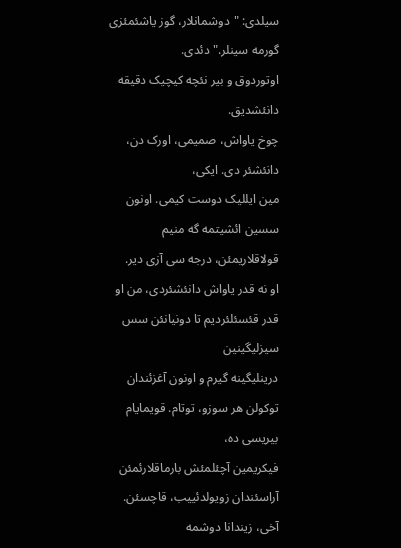سیلدی: "دوشمانلار، گوز یاشئمئزی گورمه سینلر." دئدی.
اوتوردوق و بیر نئچه کیچیک دقیقه دانئشدیق.
چوخ یاواش، صمیمی، اورک دن، دانئشئر دی. ایکی،
مین ایللیک دوست کیمی. اونون سسین ائشیتمه گه منیم قولاقلاریمئن، درجه سی آزی دیر.
او نه قدر یاواش دانئشئردی، من او قدر قئسئلئردیم تا دونیانئن سس سیزلیگینین
درینلیگینه گیرم و اونون آغزئندان توکولن هر سوزو، توتام. قویمایام بیریسی ده،
فیکریمین آچئلمئش بارماقلارئمئن آراسئندان زویولدئییب، قاچسئن. آخی، زیندانا دوشمه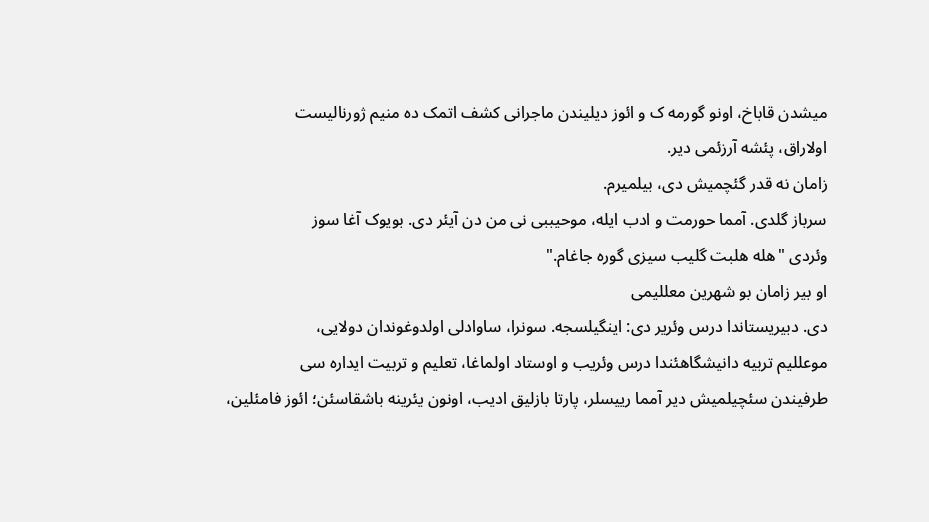میشدن قاباخ، اونو گورمه ک و ائوز دیلیندن ماجرانی کشف اتمک ده منیم ژورنالیست
اولاراق، پئشه آرزئمی دیر.
زامان نه قدر گئچمیش دی، بیلمیرم.
سرباز گلدی. آمما حورمت و ادب ایله، موحیببی نی من دن آیئر دی. بویوک آغا سوز
وئردی "هله هلبت گلیب سیزی گوره جاغام."
او بیر زامان بو شهرین معللیمی
دی. دبیریستاندا درس وئریر دی: اینگیلسجه. سونرا، ساوادلی اولدوغوندان دولایی،
موعللیم تربیه دانیشگاهئندا درس وئریب و اوستاد اولماغا، تعلیم و تربیت ایداره سی
طرفیندن سئچیلمیش دیر آمما رییسلر، پارتا بازلیق ادیب، اونون یئرینه باشقاسئن؛ ائوز فامئلین،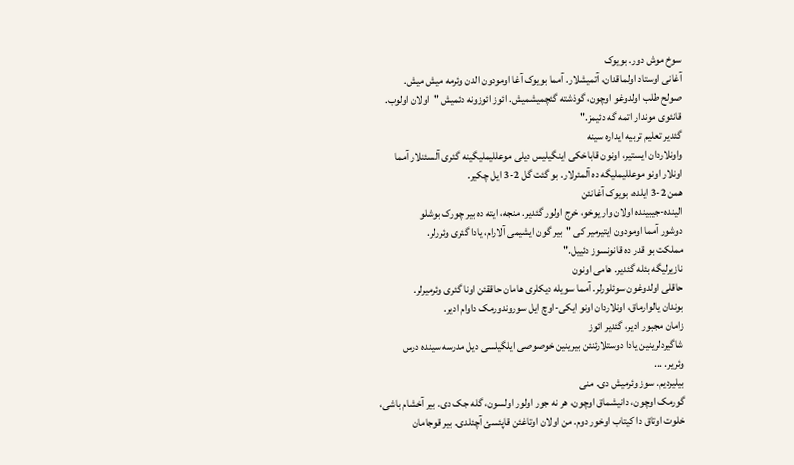سوخ موش دور. بویوک
آغانی اوستاد اولماقدان، آتمیشلار. آمما بویوک آغا اومودون الدن وئرمه میش میش.
صولح طلب اولدوغو اوچون، گوذشته گئچمیشمیش. ائوز ائوزونه دئمیش "اولان اولوب.
قانئوی موندار اتمه گه دئیمز."
گئدیر تعلیم تربیه ایداره سینه
واونلاردان ایستیر، اونون قاباخکی اینگیلیس دیلی موعللیملیگینه گئری آلسئنلار آمما
اونلار اونو موعللیملیگه ده آلمئرلار. بو گئت گل 2-3 ایل چکیر.
همن 2-3 ایلده، بویوک آغانئن
الینده-جیبینده اولان وار یوخو، خرج اولور گئدیر. منجه، ایته ده بیر چورک بوشلو
دوشور آمما اومودون ایتیرمیر کی "بیر گون ایشیمی آلارام، یادا گئری وئررلر.
مملکت بو قدر ده قانونسوز دئییل."
نازیرلیگه بئله گئدیر. هامی اونون
حاقلی اولدوغون سوئلورلر. آمما سویله دیکلری هامان حاققئن اونا گئری وئرمیرلر.
بوندان یالوارماق، اونلاردان اونو ایکی-اوچ ایل سوروندورمک داوام ادیر.
زامان مجبور ادیر، گئدیر ائوز
شاگیردلرینین یادا دوستلارئنئن بیرینین خوصوصی ایلگیلسی دیل مدرسه سینده درس
وئریر. ...
بیلیردیم. سوز وئرمیش دی. منی
گورمک اوچون، دانیشماق اوچون، هر نه جور اولور اولسون، گله جک دی. بیر آخشام باشی،
خلوت اوتاق دا کیتاب اوخور دوم. من اولان اوتاغئن قاپئسئ آچئلدی. بیر قوجامان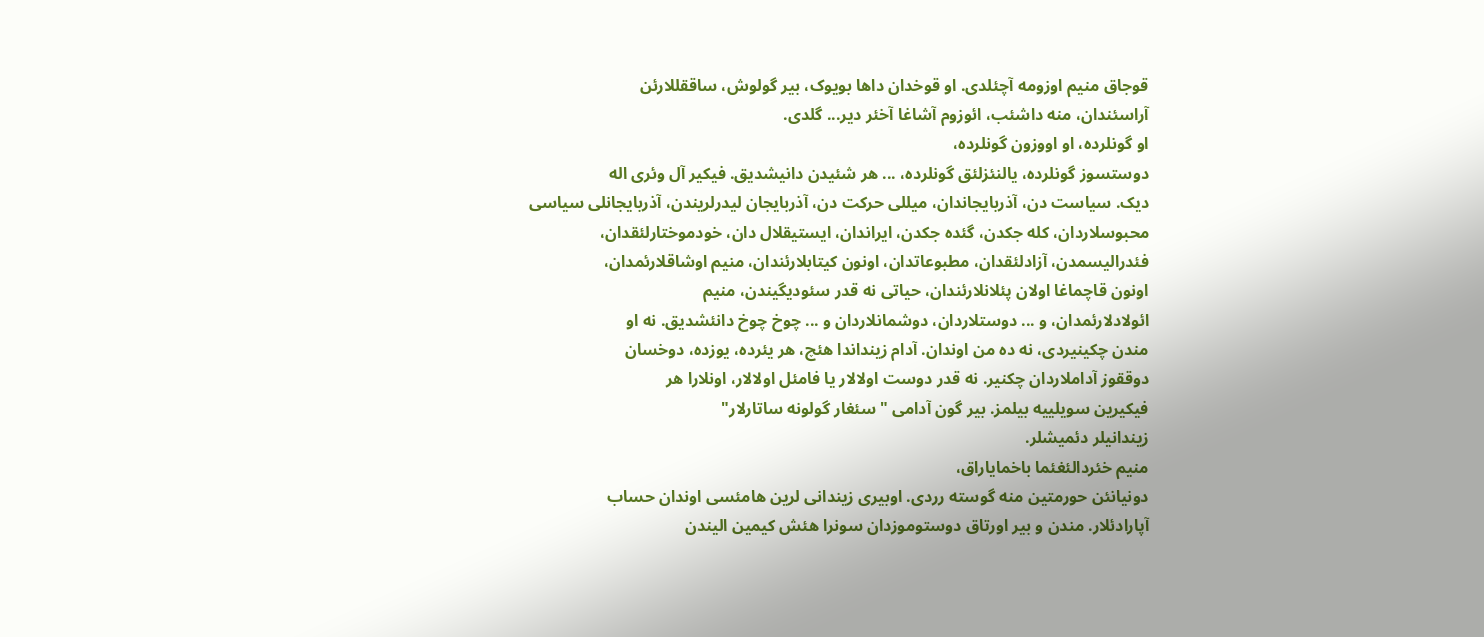قوجاق منیم اوزومه آچئلدی. او قوخدان داها بویوک، بیر گولوش، ساققللارئن
آراسئندان، منه داشئب، ائوزوم آشاغا آخئر دیر... گلدی.
او گونلرده، او اووزون گونلرده،
دوستسوز گونلرده، یالنئزلئق گونلرده، ... هر شئیدن دانیشدیق. فیکیر آل وئری اله
دیک. سیاست دن، آذربایجاندان، میللی حرکت دن، آذربایجان لیدرلریندن، آذربایجانلی سیاسی
محبوسلاردان، کله جکدن، گئده جکدن، ایراندان، ایستیقلال دان، خودموختارلئقدان،
فئدرالیسمدن، آزادلئقدان، مطبوعاتدان، اونون کیتابلارئندان، منیم اوشاقلارئمدان،
اونون قاچماغا اولان پئلانلارئندان، حیاتی نه قدر سئودیگیندن، منیم
ائولادلارئمدان، و ... دوستلاردان، دوشمانلاردان و ... چوخ چوخ دانئشدیق. نه او
مندن چکینیردی، نه ده من اوندان. آدام زینداندا هئچ، هر یئرده، یوزده، دوخسان
دوققوز آداملاردان چکنیر. نه قدر دوست اولالار یا فامئل اولالار، اونلارا هر
فیکیرین سویلییه بیلمز. بیر گون آدامی "سئغار گولونه ساتارلار"
زیندانیلر دئمیشلر.
منیم خئردالئغئما باخمایاراق،
دونیانئن حورمتین منه گوسته رردی. اوبیری زیندانی لرین هامئسی اوندان حساب
آپارادئلار. مندن و بیر اورتاق دوستوموزدان سونرا هئش کیمین الیندن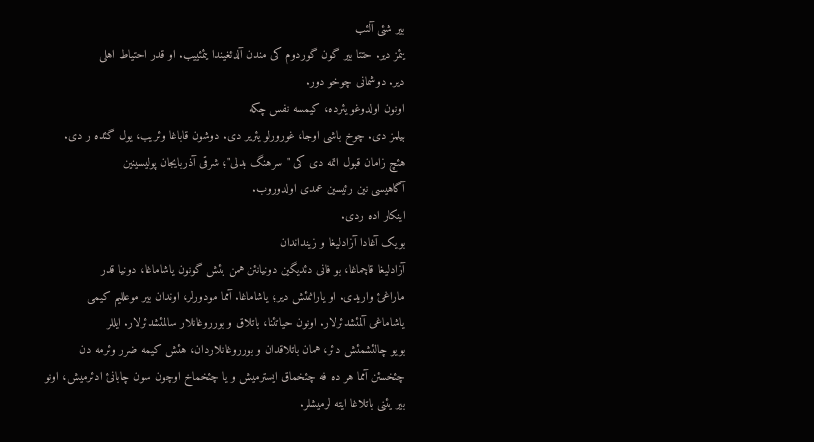بیر شئی آلئب
یئمز دیر. حتتا بیر گون گوردوم کی مندن آلدئغیندا یئمئییب. او قدر احتیاط اهلی
دیر. دوشمانی چوخو دور.
اونون اولدوغو یئرده، کیمسه نفس چکه
بیلمز دی. چوخ باشی اوجا، غورورلو یئریر دی. دوشون قاباغا وئریب، یول گئده ر دی.
هئچ زامان قبول اتمه دی کی "سرهنگ بدلی"؛ شرقی آذربایجان پولیسینین
آگاهیسی نین رئیسین عمدی اولدوروب.
اینکار اده ردی.
بویک آغادا آزادلیغا و زینداندان
آزادلیغا قاچماغا، بو فانی دئدیگین دونیانئن همن بئش گونون یاشاماغا، دونیا قدر
ماراغئ واریدی. او یارانمئش دیر؛ یاشاماغا. آمما مودورلر، اوندان بیر موعللیم کیمی
یاشاماغی آلمئشدئرلار. اونون حیاتئنا، باتلاق و بورروغانلار سالمئشدئرلار. ایللر
بویو چالئشمئش دئر، همان باتلاقدان و بورروغانلاردان، هئش کیمه ضرر وئرمه دن
چئخسئن آمما هر ده فه چئخماق ایسترمیش و یا چئخماخ اوچون سون چابانئ ادئرمیش، اونو
بیر یئنی باتلاغا ایته لرمیشلر.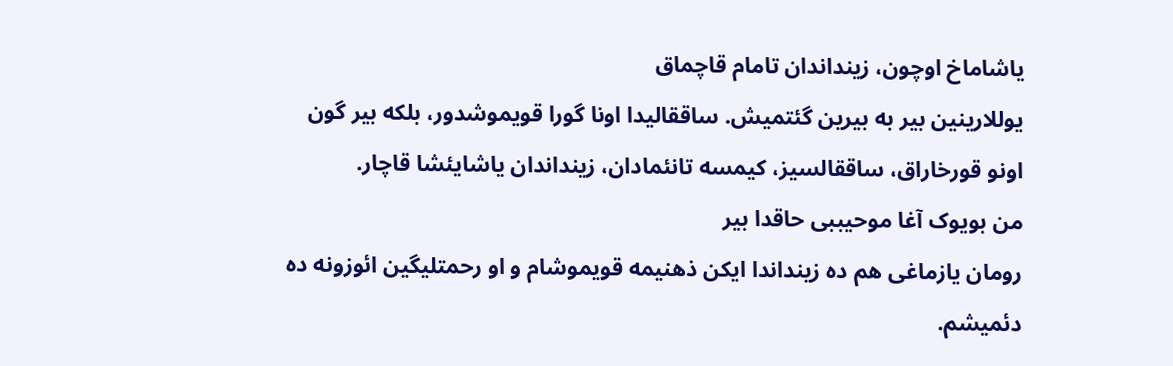یاشاماخ اوچون، زینداندان تامام قاچماق
یوللارینین بیر به بیرین گئتمیش. ساققالیدا اونا گورا قویموشدور، بلکه بیر گون
اونو قورخاراق، ساققالسیز، کیمسه تانئمادان، زینداندان یاشایئشا قاچار.
من بویوک آغا موحیببی حاقدا بیر
رومان یازماغی هم ده زینداندا ایکن ذهنیمه قویموشام و او رحمتلیگین ائوزونه ده
دئمیشم.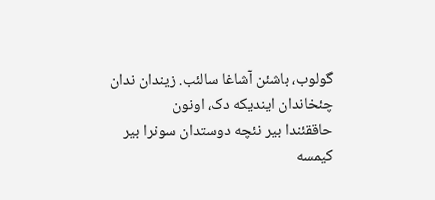گولوب، باشئن آشاغا سالئب. زیندان ندان چئخاندان ایندیکه دک، اونون
حاققئندا بیر نئچه دوستدان سونرا بیر کیمسه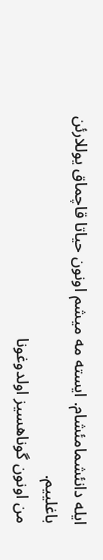ایله دانئشمامئشام. ایسته مه میشم اونون حیاتا قاچماق یوللارئن
باغلییم.
من اونون گوناهسیز اولدوغونا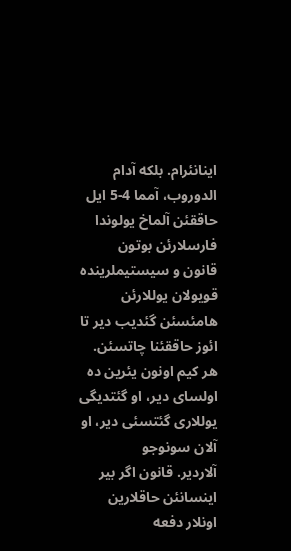اینانئرام. بلکه آدام الدوروب، آمما 4-5 ایل حاققئن آلماخ یولوندا فارسلارئن بوتون
قانون و سیستیملرینده قویولان یوللارئن هامئسئن گئدیب دیر تا ائوز حاققئنا چاتسئن.
هر کیم اونون یئرین ده اولسای دیر، او گئتدیگی یوللاری گئتسئی دیر، او آلان سونوجو
آلاردیر. قانون اگر بیر اینسانئن حاقلارین اونلار دفعه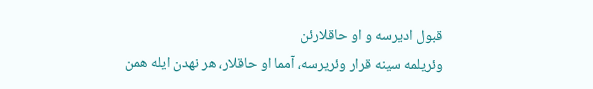قبول ادیرسه و او حاقلارئن
وئریلمه سینه قرار وئریرسه، آمما او حاقلار، هر نهدن ایله همن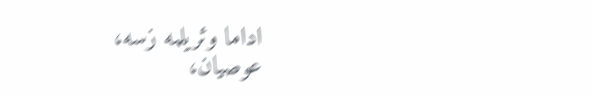اداما وئریلمه زسه،
عوصیان،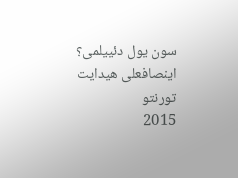سون یول دئییلمی؟
اینصافعلی هیدایت
تورنتو
2015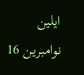ایلین نوامبرین 16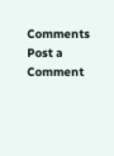Comments
Post a Comment